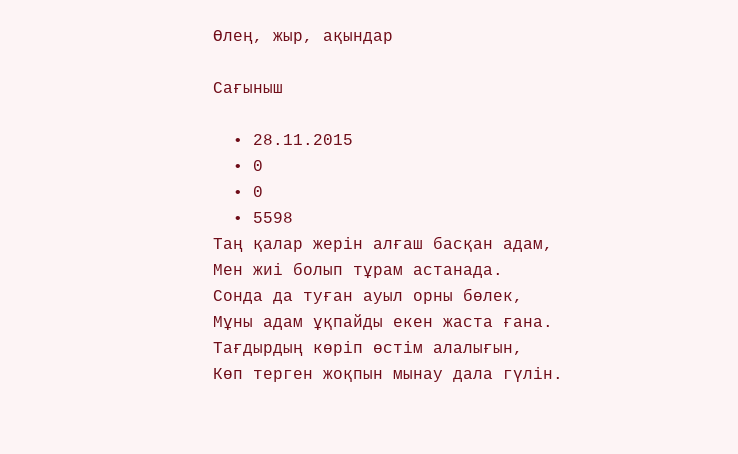Өлең, жыр, ақындар

Сағыныш

  • 28.11.2015
  • 0
  • 0
  • 5598
Таң қалар жерін алғаш басқан адам,
Мен жиі болып тұрам астанада.
Сонда да туған ауыл орны бөлек,
Мұны адам ұқпайды екен жаста ғана.
Тағдырдың көріп өстім алалығын,
Көп терген жоқпын мынау дала гүлін.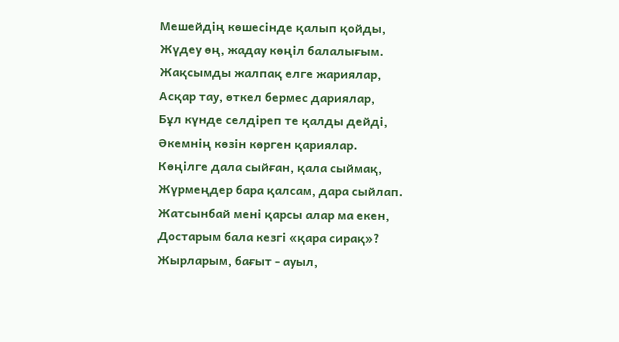Мешейдің көшесінде қалып қойды,
Жүдеу өң, жадау көңіл балалығым.
Жақсымды жалпақ елге жариялар,
Асқар тay, өткел бермес дариялар,
Бұл күнде селдіреп тe қалды дейді,
Әкемнің көзін көрген қариялар.
Көңілге дала сыйған, қала сыймақ,
Жүрмеңдер бара қалсам, дара сыйлап.
Жатсынбай мені қарсы алар ма екен,
Достарым бала кезгі «қара сирақ»?
Жырларым, бағыт - ауыл,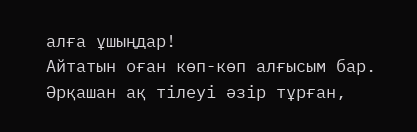алға ұшыңдар!
Айтатын оған көп-көп алғысым бар.
Әрқашан ақ тілеуі әзір тұрған,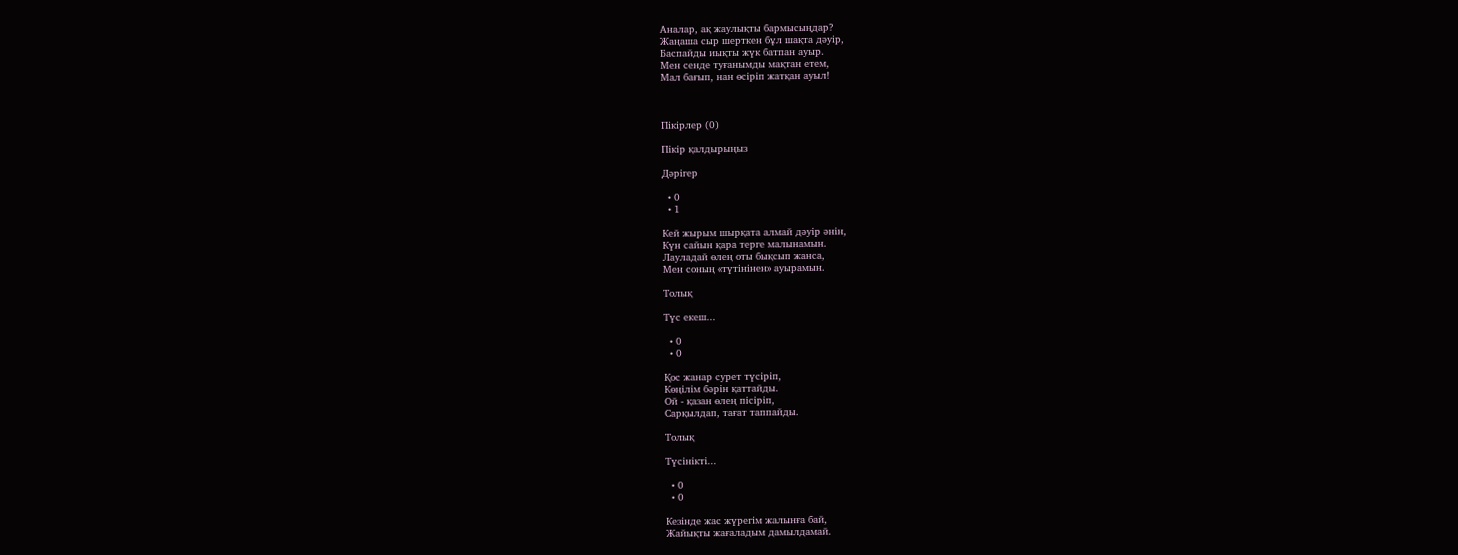Аналар, ақ жаулықты бармысыңдар?
Жаңаша сыр шерткен бұл шақта дәуір,
Баспайды иықты жүк батпан ауыр.
Мен сенде туғанымды мақтан етем,
Мал бағып, нан өсіріп жатқан ауыл!



Пікірлер (0)

Пікір қалдырыңыз

Дәрігер

  • 0
  • 1

Кей жырым шырқата алмай дәуір әнін,
Күн сайын қара терге малынамын.
Лауладай өлең оты бықсып жанса,
Мен соның «түтінінен» ауырамын.

Толық

Түс екеш...

  • 0
  • 0

Қос жанар сурет түсіріп,
Көңілім бәрін қаттайды.
Ой - қазан өлең пісіріп,
Сарқылдап, тағат таппайды.

Толық

Түсінікті...

  • 0
  • 0

Кезінде жас жүрегім жалынға бай,
Жайықты жағаладым дамылдамай.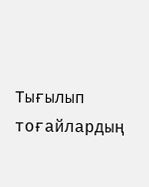Тығылып тоғайлардың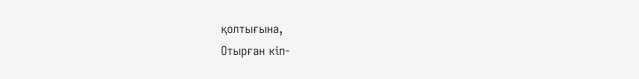қолтығына,
Отырған кіп-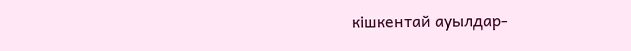кішкентай ауылдар-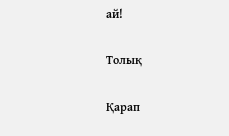ай!

Толық

Қарап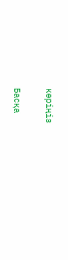көріңіз

Басқа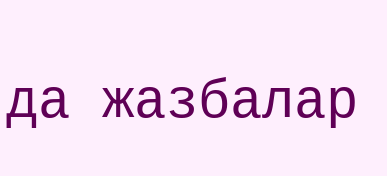да жазбалар